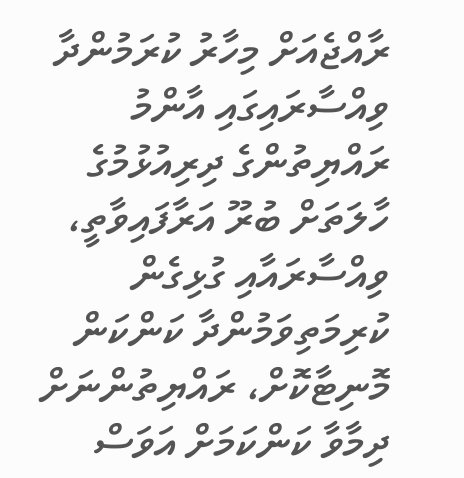ރާއްޖެއަށް މިހާރު ކުރަމުންދާ ވިއްސާރައިގައި އާންމު ރައްޔިތުންގެ ދިރިއުޅުމުގެ ހާލަތަށް ބުރޫ އަރާފައިވާތީ، ވިއްސާރައާއި ގުޅިގެން ކުރިމަތިވަމުންދާ ކަންކަން މޮނިޓާކޮށް، ރައްޔިތުންނަށް ދިމާވާ ކަންކަމަށް އަވަސް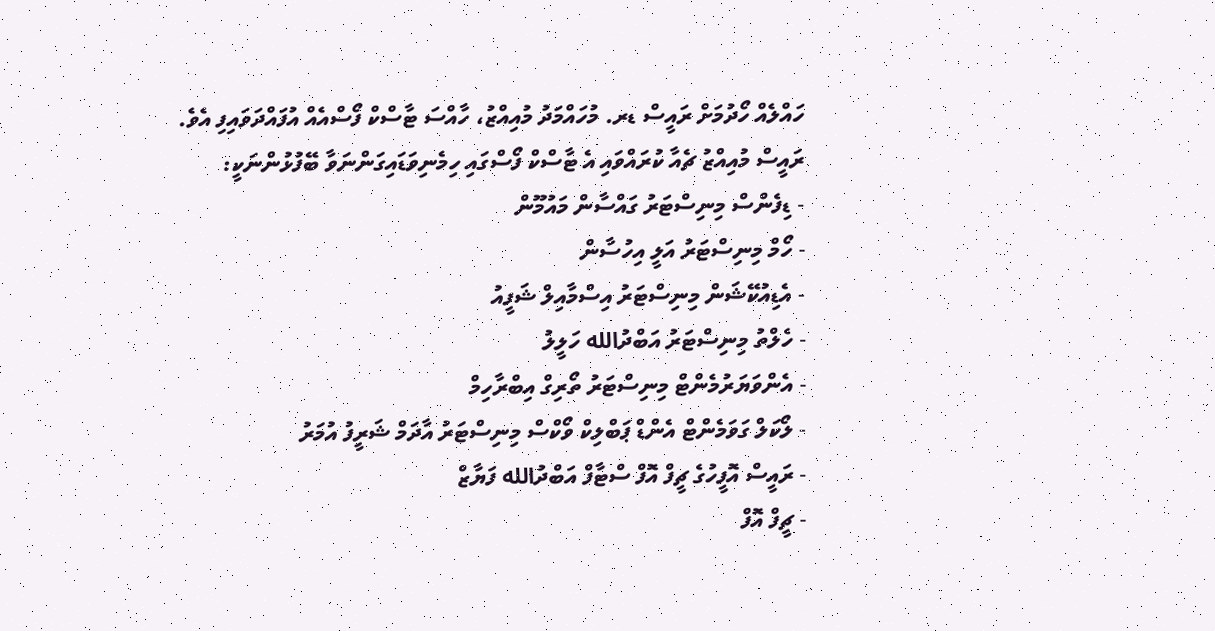ހައްލެއް ހޯދުމަށް ރައީސް ޑރ. މުހައްމަދު މުއިއްޒު، ހާއްސަ ޓާސްކް ފޯސްއެއް އުފައްދަވައިފި އެވެ.
ރައީސް މުއިއްޒު ޗެއާ ކުރައްވައި އެ ޓާސްކް ފޯސްގައި ހިމެނިވަޑައިގަންނަވާ ބޭފުޅުންނަކީ:
- ޑިފެންސް މިނިސްޓަރު ގައްސާން މައުމޫން
- ހޯމް މިނިސްޓަރު އަލީ އިހުސާން
- އެޑިއުކޭޝަން މިނިސްޓަރު އިސްމާއިލް ޝަފީއު
- ހެލްތު މިނިސްޓަރު އަބްދުالله ހަލީލު
- އެންވަޔަރުމެންޓް މިނިސްޓަރު ތޯރިގް އިބްރާހިމް
- ލޯކަލް ގަވަމެންޓް އެންޑް ޕަބްލިކް ވޯކްސް މިނިސްޓަރު އާދަމް ޝަރީފު އުމަރު
- ރައީސް އޮފީހުގެ ޗީފް އޮފް ސްޓާފް އަބްދުالله ފަޔާޒް
- ޗީފް އޮފް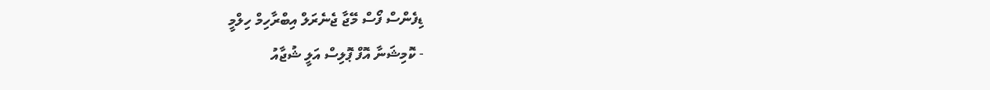ޑިފެންސް ފޯސް މޭޖާ ޖެނެރަލް އިބްރާހިމް ހިލްމީ
- ކޮމިޝަނާ އޮފް ޕޮލިސް އަލީ ޝުޖާއު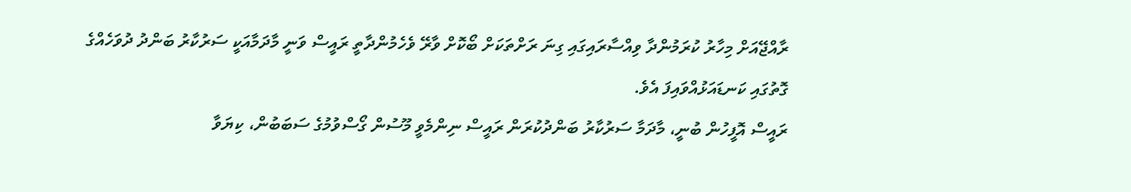ރާއްޖޭއަށް މިހާރު ކުރަމުންދާ ވިއްސާރައިގައި ގިނަ ރަށްތަކަށް ބޯކޮށް ވާރޭ ވެހެމުންދާތީ ރައީސް ވަނީ މާދަމާއަކީ ސަރުކާރު ބަންދު ދުވަހެއްގެ ގޮތުގައި ކަނޑައަޅުއްވައިފަ އެވެ.
ރައީސް އޮފީހުން ބުނީ، މާދަމާ ސަރުކާރު ބަންދުކުރަން ރައީސް ނިންމެވީ މޫސުން ގޯސްވުމުގެ ސަބަބުން، ކިޔަވާ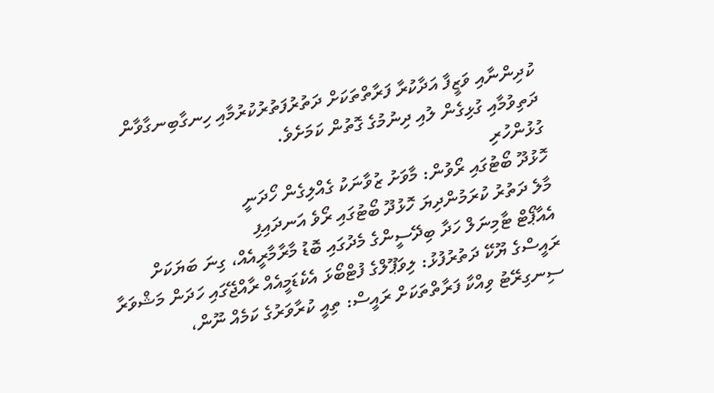ކުދިންނާއި ވަޒީފާ އަދާކުރާ ފަރާތްތަކަށް ދަތުރުފަތުރުކުރުމާއި ހިނގާބިނގާވާން ދަތިވުމާއި ގުޅިގެން ލުއި ދިނުމުގެ ގޮތުން ކަމަށެވެ.
ގުޅުންހުރި
ހޮޅުދޫ ބޯޓުގައި ރޯވުން: މާވަށު ޒުވާނަކު ގެއްލިގެން ހޯދަނީ
މާލެ ދަތުރު ކުރަމުންދިޔަ ހޮޅުދޫ ބޯޓުގައި ރޯވެ އަނދައިފި
އެއާޕޯޓް ޓާމިނަލް ހަދާ ބިދޭސީންގެ މެދުގައި ބޮޑު މާރާމާރީއެއް، ގިނަ ބަޔަކަށް
ރައީސްގެ ޔޫކޭ ދަތުރުފުޅު: ލިވަޕޫލްގެ ފުޓްބޯޅަ އެކެޑަމީއެއް ރާއްޖޭގައި ހަދަން މަޝްވަރާ
ސިނގިރޭޓު ވިއްކާ ފަރާތްތަކަށް ރައީސް: ތިއީ ކުރާވަރުގެ ކަމެއް ނޫން،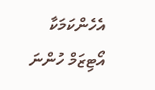އެހެންކަމަކާ
އޯޓިޒަމް ހުންނަ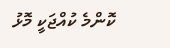ކޮންމެ ކުއްޖަކީ މޮޅު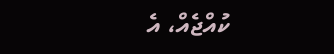ކުއްޖެއް، އެ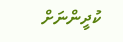ކުދީންނަށް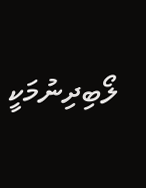ލޯބިދިނުމަކީ